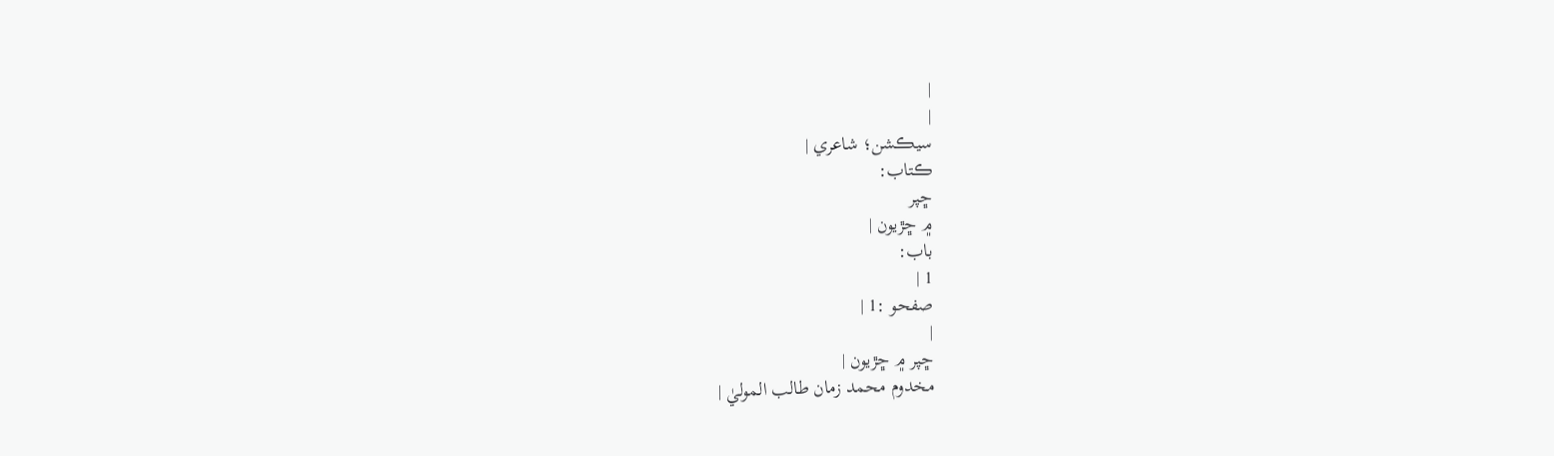|
|
سيڪشن؛ شاعري |
ڪتاب:
ڇپر
۾ ڇڙيون |
باب:
1 |
صفحو :1 |
|
ڇپر ۾ ڇڙيون |
مخدوم محمد زمان طالب الموليٰ |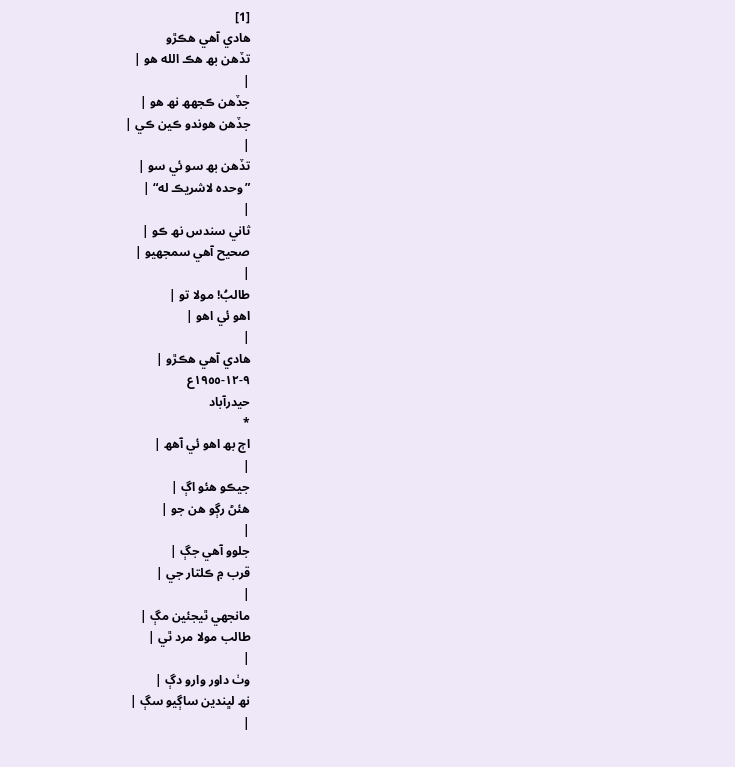[1]
ھادي آھي ھڪڙو
تڏھن بھ ھڪ الله ھو |
|
جڏھن ڪجھھ نھ ھو |
جڏھن ھوندو ڪين ڪي |
|
تڏھن بھ سو ئي سو |
”وحده لاشريڪ له“ |
|
ثاني سندس نھ ڪو |
صحيح آھي سمجھيو |
|
طالبُ! مولا تو |
اھو ئي اھو |
|
ھادي آھي ھڪڙو |
٩-١٢-١٩٥٥ع
حيدرآباد
*
اڄ بھ اھو ئي آھھ |
|
جيڪو ھئو اڳ |
ھئڻ رڳو ھن جو |
|
جلوو آھي جڳ |
قرب ۾ ڪلتار جي |
|
مانجھي ٿيجئين مڳ |
طالب مولا مرد ٿي |
|
وٺ داور وارو دڳ |
نھ لڀندين ساڳيو سڳ |
|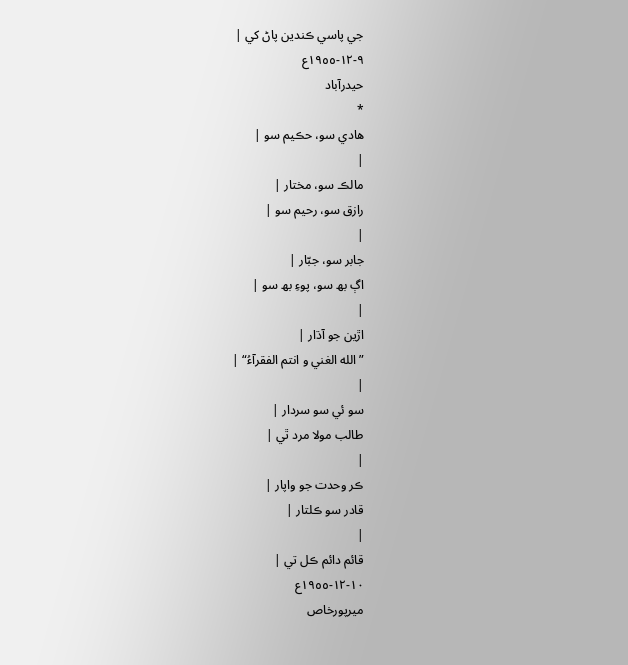جي پاسي ڪندين پاڻ کي |
٩-١٢-١٩٥٥ع
حيدرآباد
*
ھادي سو، حڪيم سو |
|
مالڪ سو، مختار |
رازق سو، رحيم سو |
|
جابر سو، جبّار |
اڳ بھ سو، پوءِ بھ سو |
|
اڙين جو آڌار |
”الله الغني و انتم الفقرآءُ“ |
|
سو ئي سو سردار |
طالب مولا مرد ٿي |
|
ڪر وحدت جو واپار |
قادر سو ڪلتار |
|
قائم دائم ڪل تي |
١٠-١٢-١٩٥٥ع
ميرپورخاص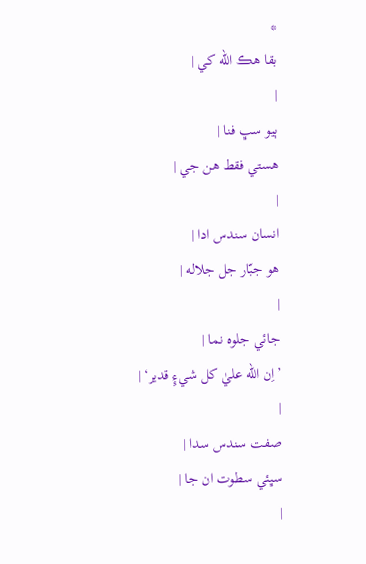*
بقا ھڪ الله کي |
|
ٻيو سڀ فنا |
ھستي فقط ھن جي |
|
انسان سندس ادا |
ھو جبّار جل جلاله |
|
جائي جلوه نما |
’اِن الله عليٰ کل شيءِٕ قدير‘ |
|
صفت سندس سدا |
سڀئي سطوت ان جا |
|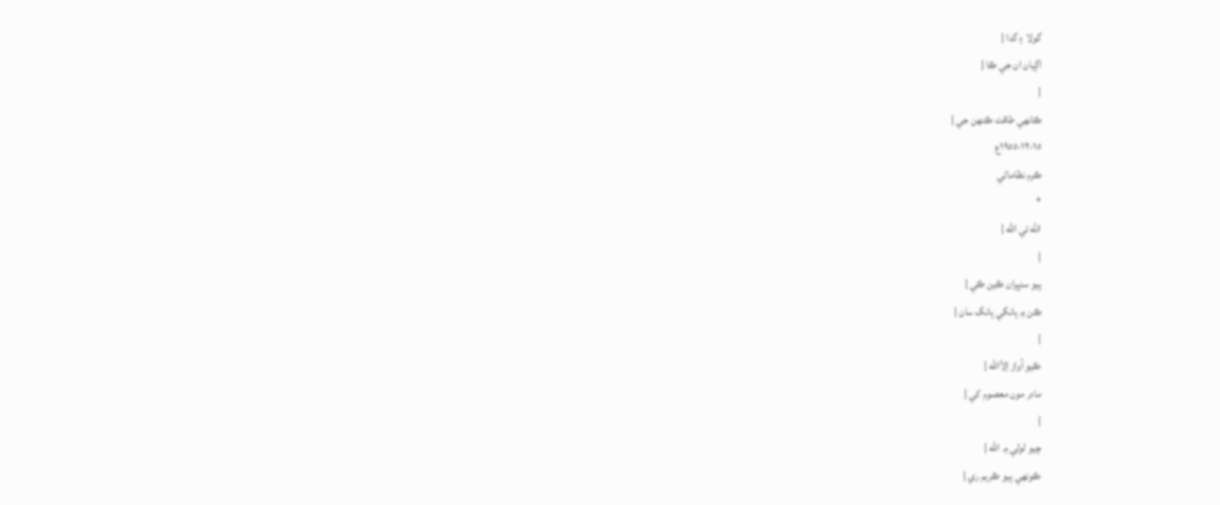گولا ۽ گدا |
اڳيان ان جي ڪا |
|
ڪانھي طاقت ڪنھن جي |
١٥-١٢-١٩٥٥ع
ڪرم نظاماڻي
*
الله ئي الله |
|
ٻيو سنڀران ڪين ڪي |
ڪن ۾ ٻانگي ٻانگ سان |
|
ڪيو آواز اِلاّالله |
مادر مون معصوم کي |
|
چيو لولي ۾ الله |
ڪونھي ٻيو ڪريم ري |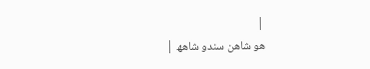|
ھو شاھن سندو شاھھ |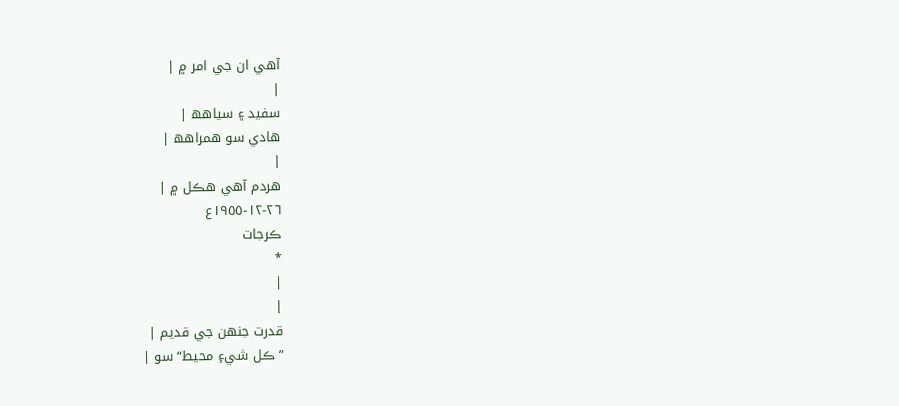آھي ان جي امر ۾ |
|
سفيد ۽ سياھھ |
ھادي سو ھمراھھ |
|
ھردم آھي ھڪل ۾ |
٢٦-١٢-١٩٥٥ع
ڪرجات
*
|
|
قدرت جنھن جي قديم |
”ڪل شيءٕ محيط“ سو |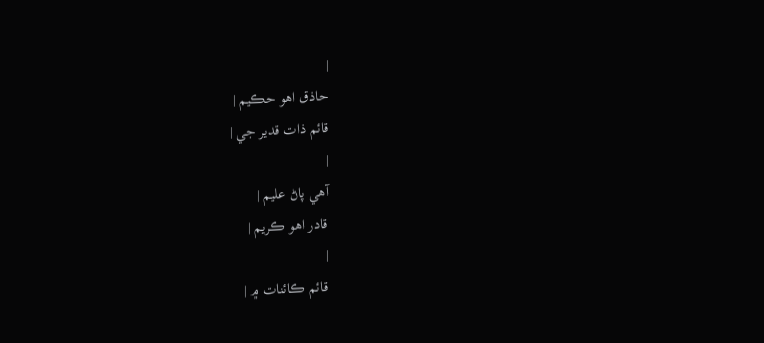|
حاذق اھو حڪيم |
قائم ذات قدير جي |
|
آھي پاڻ عليم |
قادر اھو ڪريم |
|
قائم ڪائنات ۾ |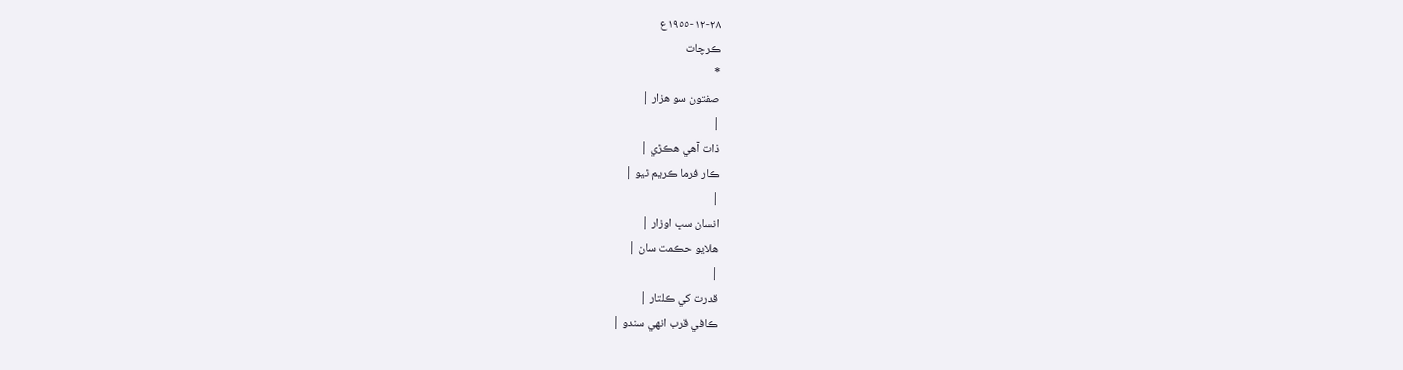٢٨-١٢-١٩٥٥ع
ڪرچات
*
صفتون سو ھزار |
|
ذات آھي ھڪڙي |
ڪار فرما ڪريم ٿيو |
|
انسان سڀ اوزار |
ھلايو حڪمت سان |
|
قدرت کي ڪلتار |
ڪافي قرب انھي سندو |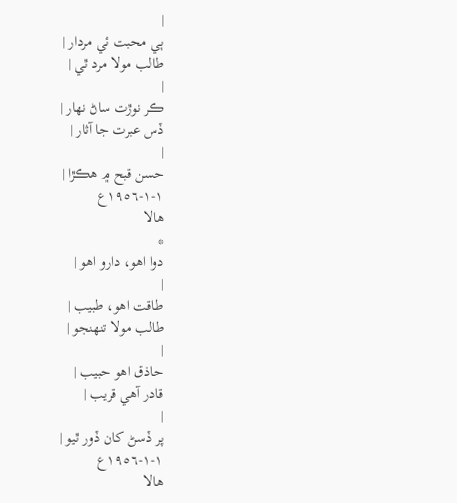|
ٻي محبت ئي مردار |
طالب مولا مرد ٿي |
|
ڪر نوڙت ساڻ نھار |
ڏس عبرت جا آثار |
|
حسن قبح ۾ ھڪڙا |
١-١-١٩٥٦ع
ھالا
*
دوا اھو، دارو اھو |
|
طاقت اھو، طبيب |
طالب مولا تنھنجو |
|
حاذق اھو حبيب |
قادر آھي قريب |
|
پر ڏسڻ کان ڏور ٿيو |
١-١-١٩٥٦ع
ھالا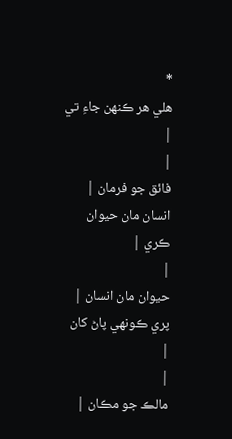*
ھلي ھر ڪنھن جاءِ تي |
|
فائق جو فرمان |
انسان مان حيوان ڪري |
|
حيوان مان انسان |
پري ڪونھي پاڻ کان |
|
مالڪ جو مڪان |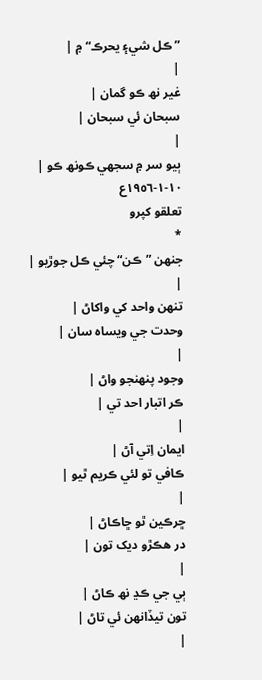”ڪل شيءٕ يحرڪ“ ۾ |
|
غير نھ ڪو گمان |
سبحان ئي سبحان |
|
ٻيو سر ۾ سجھي ڪونھ ڪو |
١٠-١-١٩٥٦ع
تعلقو کپرو
*
جنھن ”ڪن“ چئي ڪل جوڙيو |
|
تنھن واحد کي واکاڻ |
وحدت جي ويساه سان |
|
وجود پنھنجو واڻ |
ڪر اتبار احد تي |
|
ايمان اِتي آڻ |
ڪافي تو لئي ڪريم ٿيو |
|
ڇرڪين ٿو ڇاڪاڻ |
در ھڪڙو ديک تون |
|
ٻي جي ڪڍ نھ ڪاڻ |
تون تيڏانھن ئي تاڻ |
|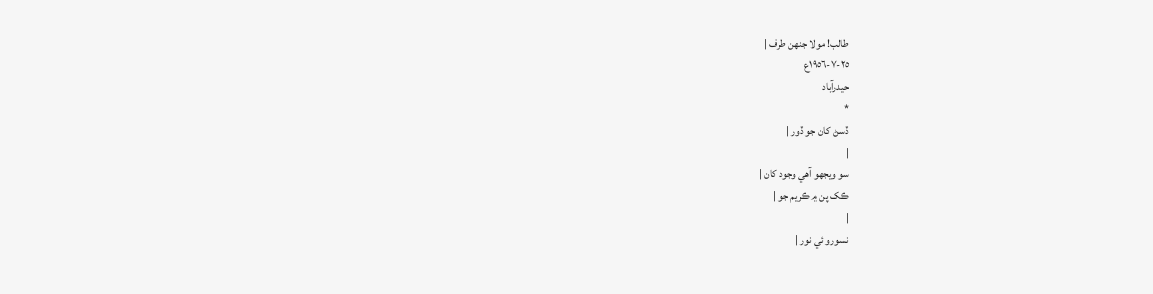طالب! مولا جنھن طرف |
٢٥-٧-١٩٥٦ع
حيدرآباد
*
ڏسڻ کان جو ڏور |
|
سو ويجھو آھي وجود کان |
ڪک پن ۾ ڪريم جو |
|
نسورو ئي نور |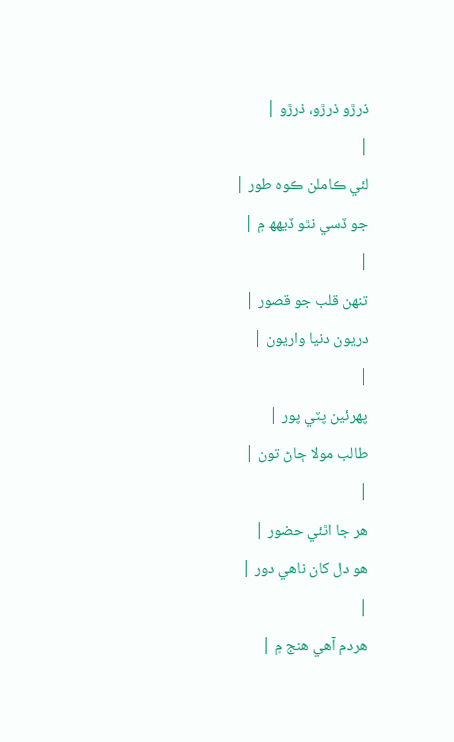ذرڙو ذرڙو، ذرڙو |
|
لئي ڪاملن ڪوه طور |
جو ڏسي نٿو ڏيھھ ۾ |
|
تنھن قلب جو قصور |
دريون دنيا واريون |
|
پھرئين پٽي پور |
طالب مولا ڄاڻ تون |
|
ھر جا اٿئي حضور |
ھو دل کان ناھي دور |
|
ھردم آھي ھنج ۾ |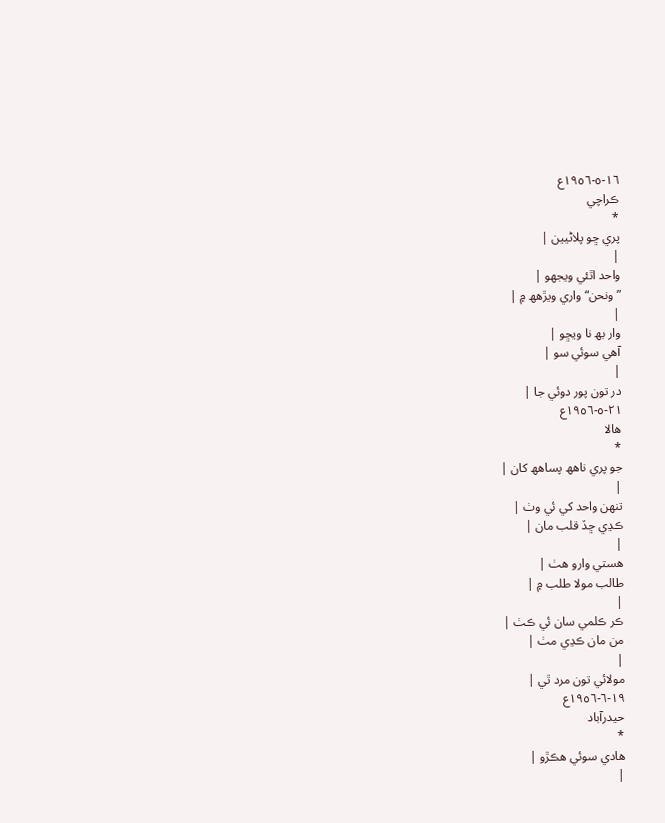١٦-٥-١٩٥٦ع
ڪراچي
*
پري ڇو پلاڻيين |
|
واحد اٿئي ويجھو |
”ونحن“ واري ويڙھھ ۾ |
|
وار بھ نا ويڇو |
آھي سوئي سو |
|
در تون پور دوئي جا |
٢١-٥-١٩٥٦ع
ھالا
*
جو پري ناھھ پساھھ کان |
|
تنھن واحد کي ئي وٺ |
ڪڍي ڇڏ قلب مان |
|
ھستي وارو ھٺ |
طالب مولا طلب ۾ |
|
ڪر ڪلمي سان ئي ڪٺ |
من مان ڪڍي مٺ |
|
مولائي تون مرد ٿي |
١٩-٦-١٩٥٦ع
حيدرآباد
*
ھادي سوئي ھڪڙو |
|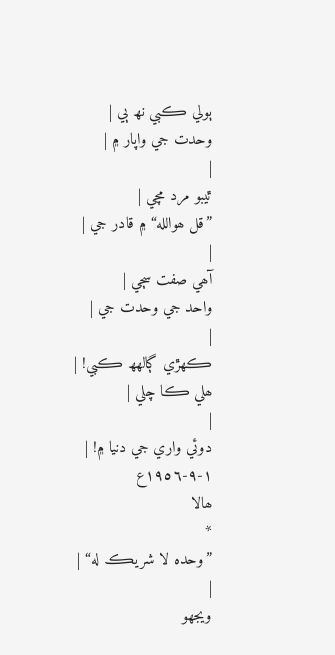ٻولي ڪبي نھ ٻي |
وحدت جي واپار ۾ |
|
ٿيبو مرد مچي |
”قل ھوالله“ ۾ قادر جي |
|
آھي صفت سڄي |
واحد جي وحدت جي |
|
ڪھڙي ڳالھھ ڪبي! |
ھلي ڪا چلي |
|
دوئي واري جي دنيا ۾! |
١-٩-١٩٥٦ع
ھالا
*
”وحده لا شريڪ له“ |
|
ويجھو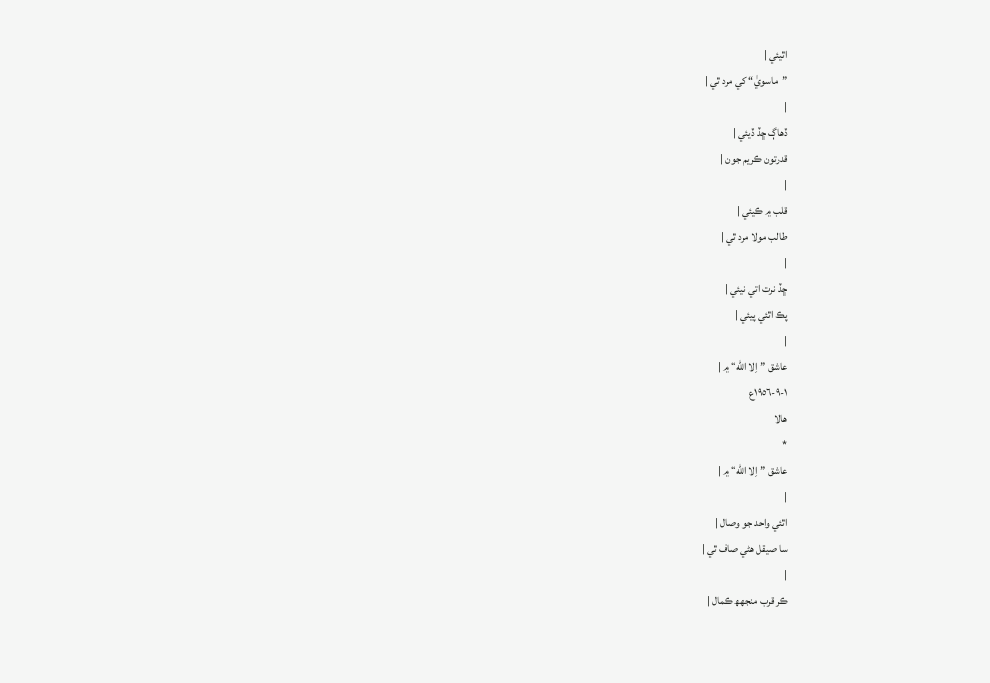اٿيئي |
”ماسويٰ“ کي مرد ٿي |
|
ڏھاڳ ڇڏ ڏيئي |
قدرتون ڪريم جون |
|
قلب ۾ ڪيئي |
طالب مولا مرد ٿي |
|
ڇڏ نرت اتي نيئي |
پڪ اٿئي پيئي |
|
عاشق ”اِلا الله“ ۾ |
١-٩-١٩٥٦ع
ھالا
*
عاشق ”اِلا الله“ ۾ |
|
اٿئي واحد جو وصال |
سا صيقل ھڻي صاف ٿي |
|
ڪر قرب منجھھ ڪمال |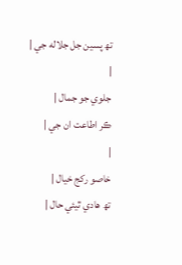تھ پسين جل جلاله جي |
|
جلوي جو جمال |
ڪر اطاعت ان جي |
|
خاصو رکج خيال |
تھ ھادي ٿيئي حال |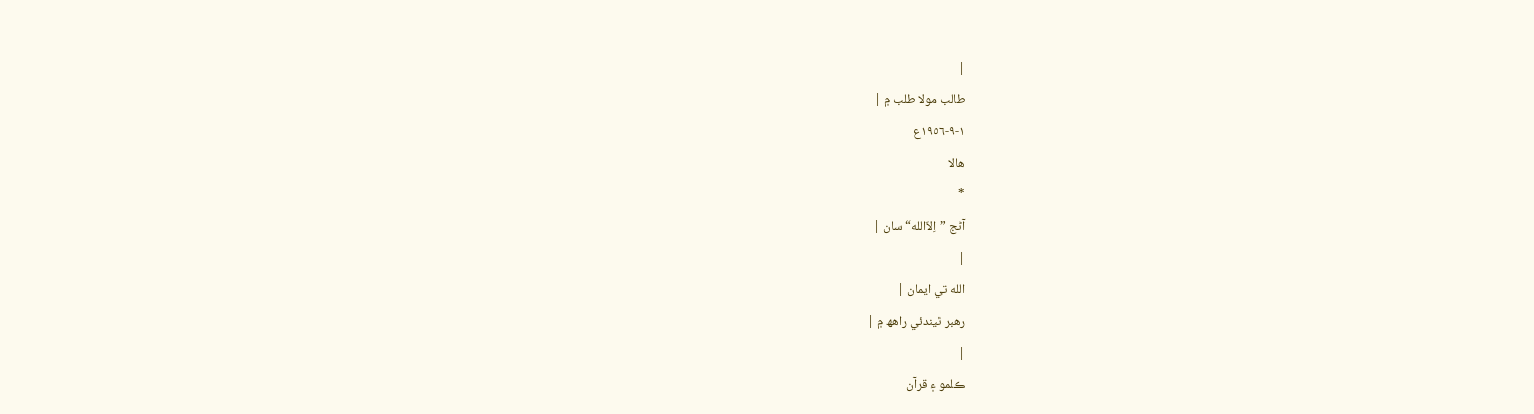|
طالب مولا طلب ۾ |
١-٩-١٩٥٦ع
ھالا
*
آڻج ”اِلاّالله“ سان |
|
الله تي ايمان |
رھبر ٿيندئي راھھ ۾ |
|
ڪلمو ۽ قرآن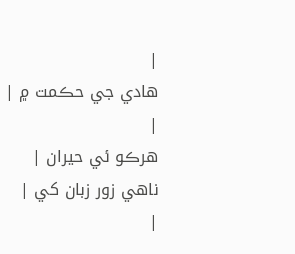|
ھادي جي حڪمت ۾ |
|
ھرڪو ئي حيران |
ناھي زور زبان کي |
|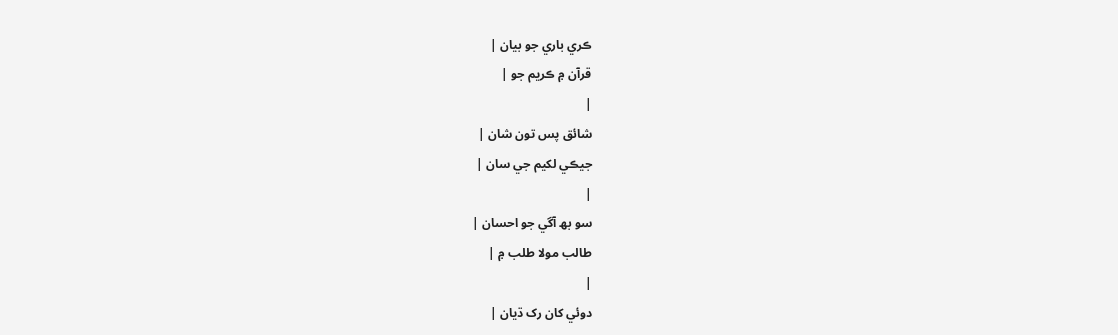ڪري باري جو بيان |
قرآن ۾ ڪريم جو |
|
شائق پس تون شان |
جيڪي لکيم جي سان |
|
سو بھ آگي جو احسان |
طالب مولا طلب ۾ |
|
دوئي کان رک ڌيان |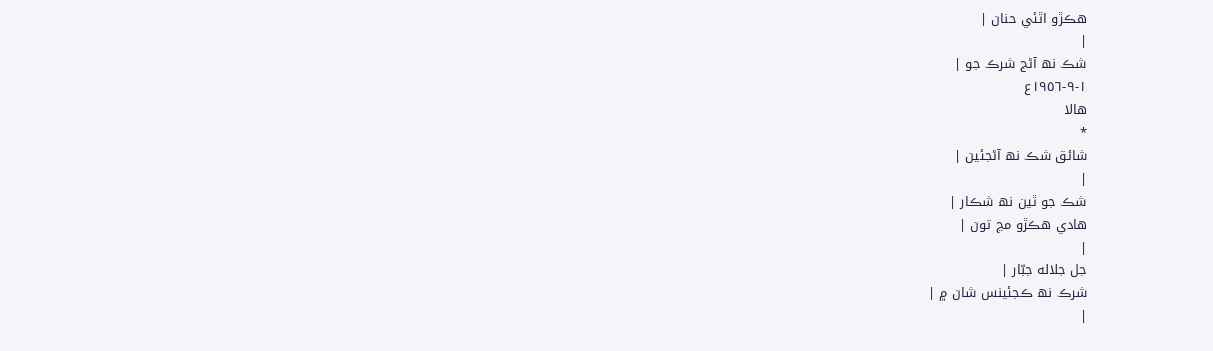ھڪڙو اٿئي حنان |
|
شڪ نھ آڻج شرڪ جو |
١-٩-١٩٥٦ع
ھالا
*
شائق شڪ نھ آڻجئين |
|
شڪ جو ٿين نھ شڪار |
ھادي ھڪڙو مڃ تون |
|
جل جلاله جبّار |
شرڪ نھ ڪجئينس شان ۾ |
|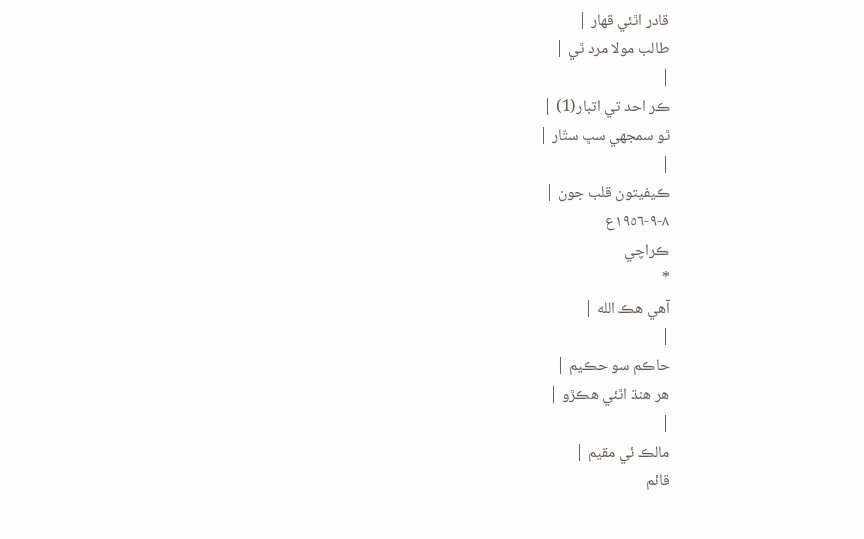قادر اٿئي قھار |
طالب مولا مرد ٿي |
|
ڪر احد تي اتبار(1) |
ٿو سمجھي سڀ ستّار |
|
ڪيفيتون قلب جون |
٨-٩-١٩٥٦ع
ڪراچي
*
آھي ھڪ الله |
|
حاڪم سو حڪيم |
ھر ھنڌ اٿئي ھڪڙو |
|
مالڪ ئي مقيم |
قائم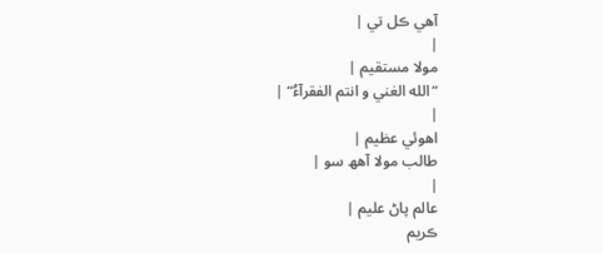آھي ڪل تي |
|
مولا مستقيم |
”الله الغني و انتم الفقرآءُ“ |
|
اھوئي عظيم |
طالب مولا آھھ سو |
|
عالم پاڻ عليم |
ڪريم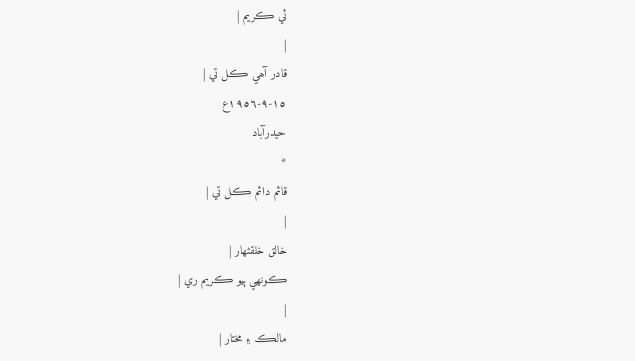ئي ڪريم |
|
قادر آھي ڪل تي |
١٥-٩-١٩٥٦ع
حيدرآباد
*
قائم دائم ڪل تي |
|
خالق خلقڻھار |
ڪونھي ٻيو ڪريم ري |
|
مالڪ ۽ مختار |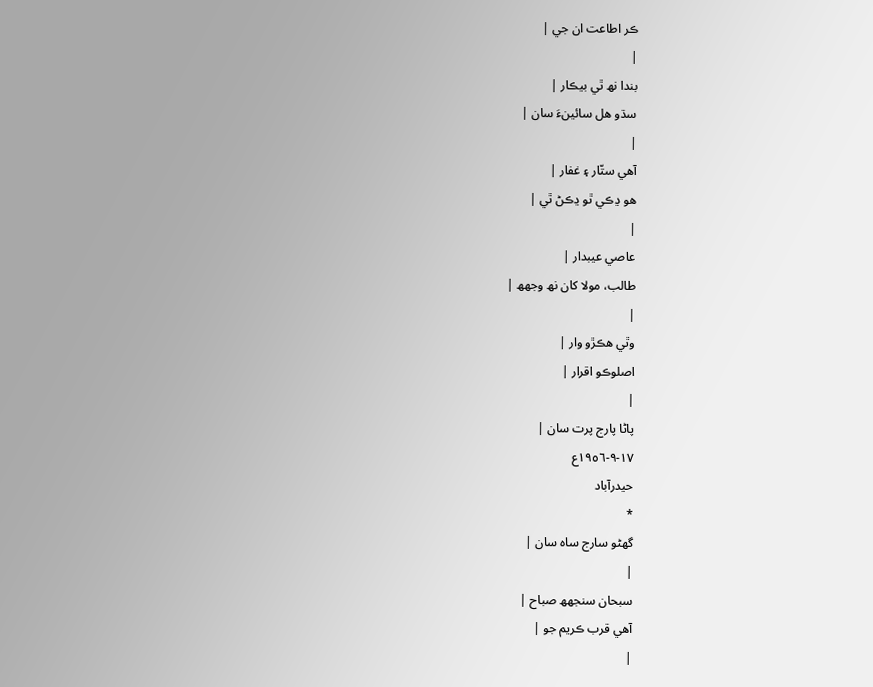ڪر اطاعت ان جي |
|
بندا نھ ٿي بيڪار |
سڌو ھل سائينءَ سان |
|
آھي ستّار ۽ غفار |
ھو ڍڪي ٿو ڍڪڻ ٿي |
|
عاصي عيبدار |
طالب، مولا کان نھ وجھھ |
|
وٿي ھڪڙو وار |
اصلوڪو اقرار |
|
پاڻا پارج پرت سان |
١٧-٩-١٩٥٦ع
حيدرآباد
*
گھڻو سارج ساه سان |
|
سبحان سنجھھ صباح |
آھي قرب ڪريم جو |
|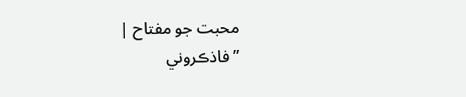محبت جو مفتاح |
”فاذڪروني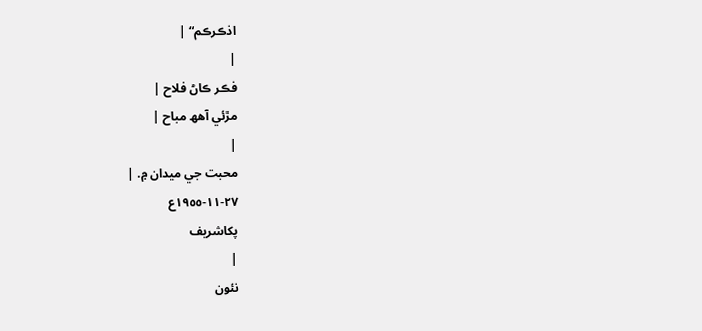اذڪرڪم“ |
|
فڪر ڪاڻ فلاح |
مڙئي آھھ مباح |
|
محبت جي ميدان ۾. |
٢٧-١١-١٩٥٥ع
پکاشريف
|
نئون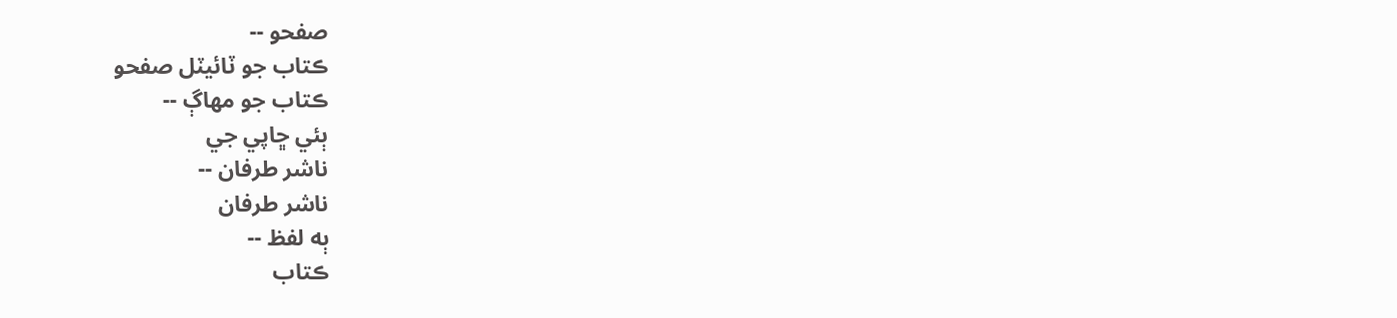صفحو --
ڪتاب جو ٽائيٽل صفحو
ڪتاب جو مهاڳ --
ٻئي ڇاپي جي
ناشر طرفان --
ناشر طرفان
ٻه لفظ --
ڪتاب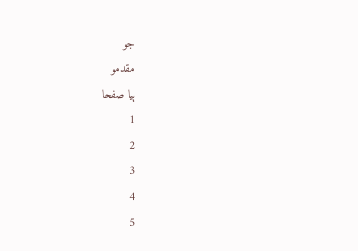جو
مقدمو
ٻيا صفحا
1
2
3
4
5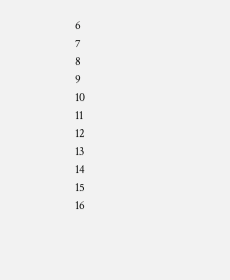6
7
8
9
10
11
12
13
14
15
16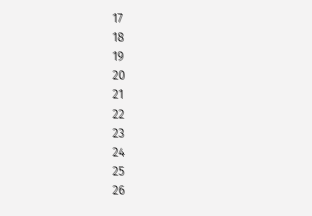17
18
19
20
21
22
23
24
25
26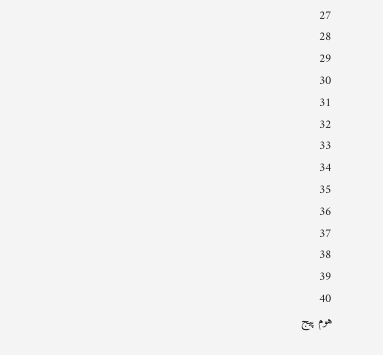27
28
29
30
31
32
33
34
35
36
37
38
39
40
هوم پيج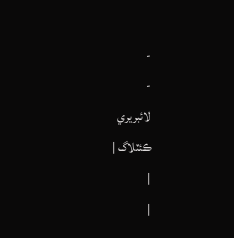-
-
لائبريري
ڪئٽلاگ |
|
|